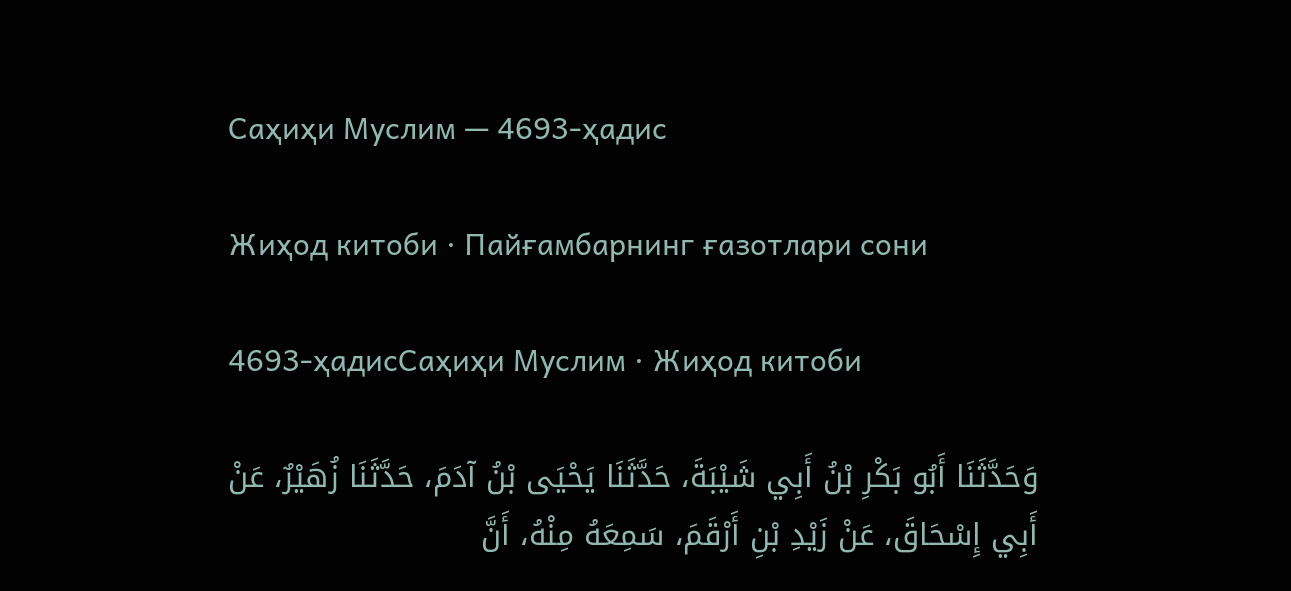Саҳиҳи Муслим — 4693-ҳадис

Жиҳод китоби · Пайғамбарнинг ғазотлари сони

4693-ҳадисСаҳиҳи Муслим · Жиҳод китоби

وَحَدَّثَنَا أَبُو بَكْرِ بْنُ أَبِي شَيْبَةَ، حَدَّثَنَا يَحْيَى بْنُ آدَمَ، حَدَّثَنَا زُهَيْرٌ، عَنْ أَبِي إِسْحَاقَ، عَنْ زَيْدِ بْنِ أَرْقَمَ، سَمِعَهُ مِنْهُ، أَنَّ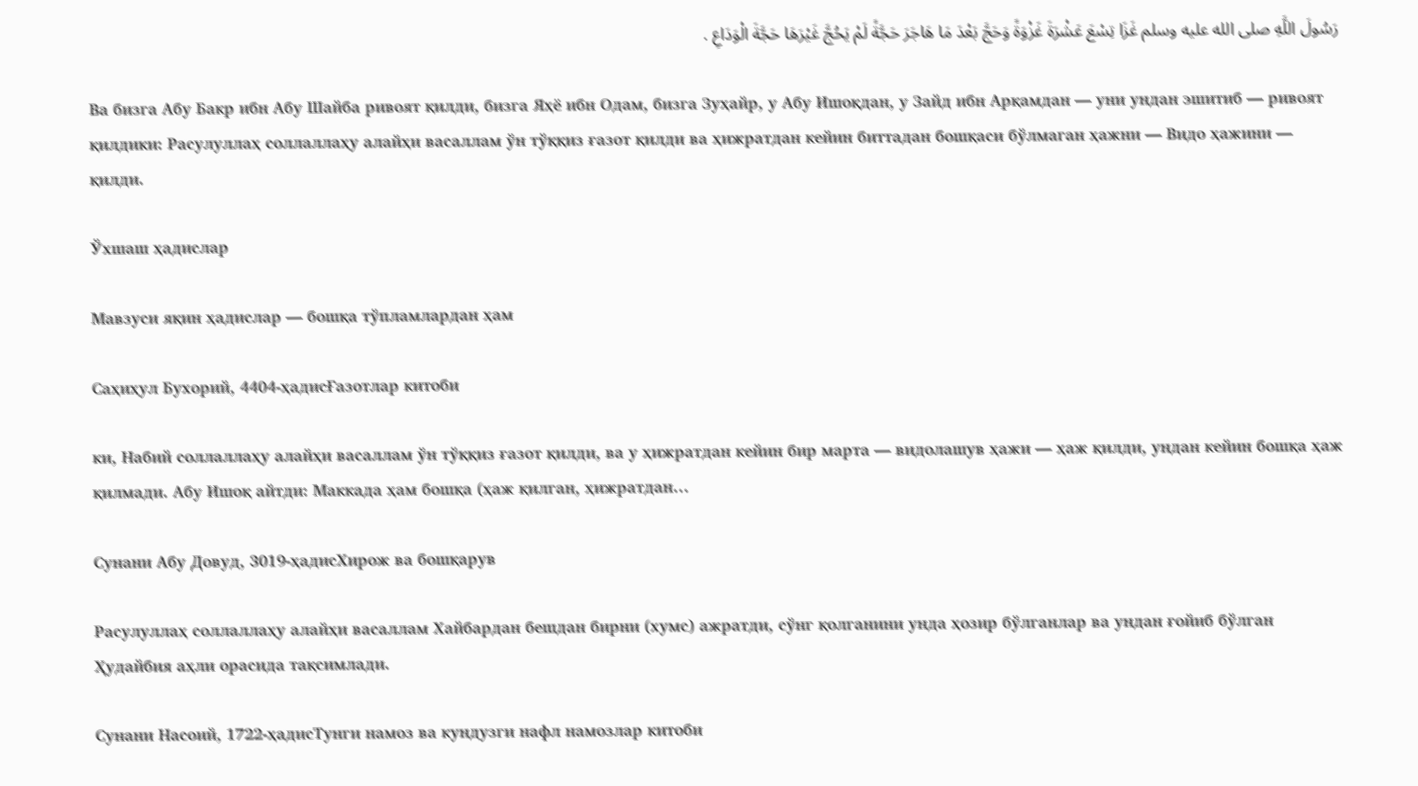رَسُولَ اللَّهِ صلى الله عليه وسلم غَزَا تِسْعَ عَشْرَةَ غَزْوَةً وَحَجَّ بَعْدَ مَا هَاجَرَ حَجَّةً لَمْ يَحُجَّ غَيْرَهَا حَجَّةَ الْوَدَاعِ .

Ва бизга Абу Бакр ибн Абу Шайба ривоят қилди, бизга Яҳё ибн Одам, бизга Зуҳайр, у Абу Ишоқдан, у Зайд ибн Арқамдан — уни ундан эшитиб — ривоят қилдики: Расулуллаҳ соллаллаҳу алайҳи васаллам ўн тўққиз ғазот қилди ва ҳижратдан кейин биттадан бошқаси бўлмаган ҳажни — Видо ҳажини — қилди.

Ўхшаш ҳадислар

Мавзуси яқин ҳадислар — бошқа тўпламлардан ҳам

Саҳиҳул Бухорий, 4404-ҳадисҒазотлар китоби

ки, Набий соллаллаҳу алайҳи васаллам ўн тўққиз ғазот қилди, ва у ҳижратдан кейин бир марта — видолашув ҳажи — ҳаж қилди, ундан кейин бошқа ҳаж қилмади. Абу Ишоқ айтди: Маккада ҳам бошқа (ҳаж қилган, ҳижратдан…

Сунани Абу Довуд, 3019-ҳадисХирож ва бошқарув

Расулуллаҳ соллаллаҳу алайҳи васаллам Хайбардан бешдан бирни (хумс) ажратди, сўнг қолганини унда ҳозир бўлганлар ва ундан ғойиб бўлган Ҳудайбия аҳли орасида тақсимлади.

Сунани Насоий, 1722-ҳадисТунги намоз ва кундузги нафл намозлар китоби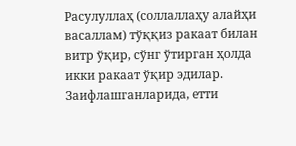Расулуллаҳ (соллаллаҳу алайҳи васаллам) тўққиз ракаат билан витр ўқир, сўнг ўтирган ҳолда икки ракаат ўқир эдилар. Заифлашганларида, етти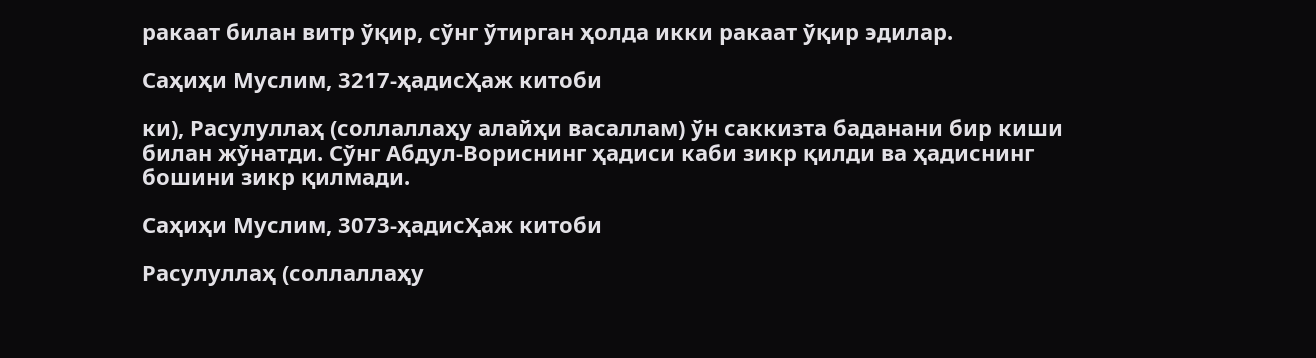ракаат билан витр ўқир, сўнг ўтирган ҳолда икки ракаат ўқир эдилар.

Саҳиҳи Муслим, 3217-ҳадисҲаж китоби

ки), Расулуллаҳ (соллаллаҳу алайҳи васаллам) ўн саккизта баданани бир киши билан жўнатди. Сўнг Абдул-Вориснинг ҳадиси каби зикр қилди ва ҳадиснинг бошини зикр қилмади.

Саҳиҳи Муслим, 3073-ҳадисҲаж китоби

Расулуллаҳ (соллаллаҳу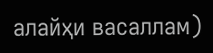алайҳи васаллам)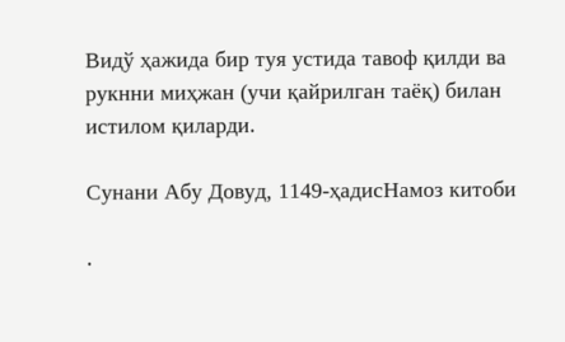Видў ҳажида бир туя устида тавоф қилди ва рукнни миҳжан (учи қайрилган таёқ) билан истилом қиларди.

Сунани Абу Довуд, 1149-ҳадисНамоз китоби

.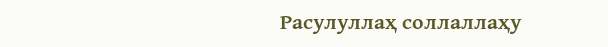Расулуллаҳ соллаллаҳу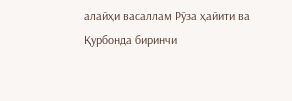алайҳи васаллам Рўза ҳайити ва Қурбонда биринчи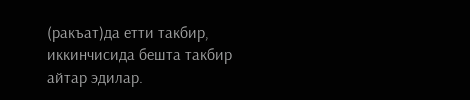(ракъат)да етти такбир, иккинчисида бешта такбир айтар эдилар.